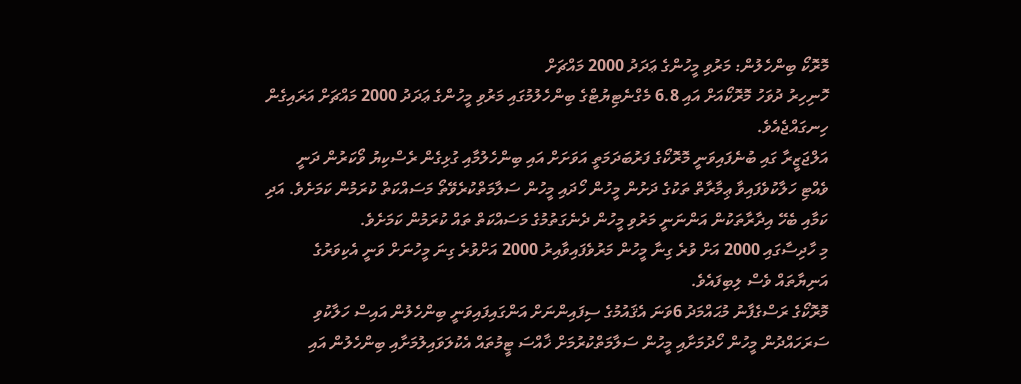މޮރޮކޯ ބިންހެލުން: މަރުވި މީހުންގެ ޢަދަދު 2000 މައްޗަށް
ހޮނިހިރު ދުވަހު މޮރޮކޯއަށް އައި 6.8 މެގްނެޓިޔުޓްގެ ބިންހެލުމުގައި މަރުވި މީހުންގެ ޢަދަދު 2000 މައްޗަށް އަރައިގެން ހިނގައްޖެއެވެ.
އަލްޖަޒީރާ ގައި ބުނެފައިވަނީ މޮރޮކޯގެ ފަރުބަދަމަތީ އަވަށަށް އައި ބިންހެލުމާއި ގުޅިގެން ރެސްކިޔު ވޯކަރުން ދަނީ ވެއްޓި ހަލާކުވެފައިވާ ޢިމާރާތް ތަކުގެ ދަށުން މީހުން ހޯދައި މީހުން ސަލާމަތްކުރެވޭތޯ މަސައްކަތް ކުރަމުން ކަމަށެވެ. އަދި ކަމާއި ބެހޭ އިދާރާތަކުން އަންނަނީ މަރުވި މީހުން ދެނެގަތުމުގެ މަސައްކަތް ތައް ކުރަމުން ކަމަށެވެ.
މި ހާދިސާގައި 2000 އަށް ވުރެ ގިނާ މީހުން މަރުވެފައިވާއިރު 2000 އަށްވުރެ ގިނަ މީހުނަށް ވަނީ އެކިވަރުގެ އަނިޔާތައް ވެސް ލިބިފައެވެ.
މޮރޮކޯގެ ރަސްގެފާނު މުޙައްމަދު 6ވަނަ އެޤައުމުގެ ސިފައިންނަށް އަންގައިފައިވަނީ ބިންހެލުން އައިސް ހަލާކުވި ސަރަހައްދުން މީހުން ހޯދުމަށާއި މީހުން ސަލާމަތްކުރުމަށް ޚާއްސަ ޓީމުތައް އެކުލަވައިލުމަށާއި ބިންހެލުން އައި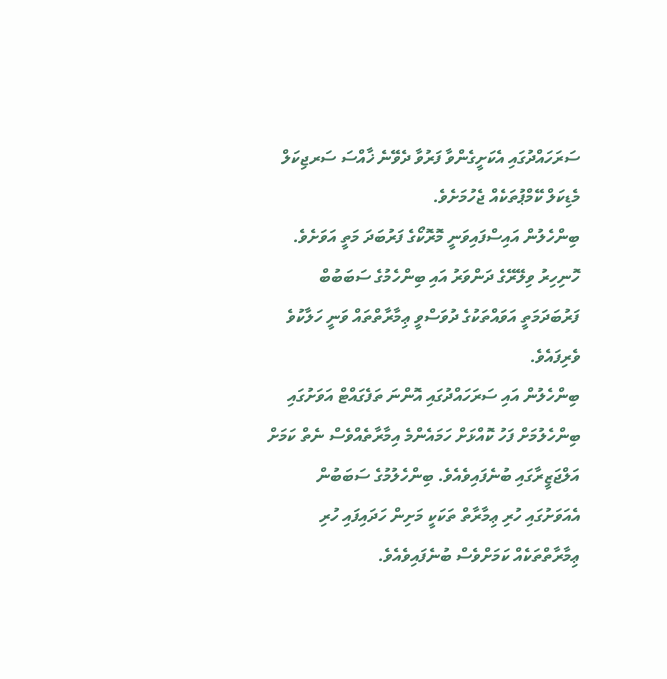ސަރަހައްދުގައި އެކަށީގެންވާ ފަރުވާ ދެވޭނެ ޚާއްސަ ސަރޖިކަލް މެޑިކަލް ކޭމްޕުތަކެއް ޖެހުމަށެވެ.
ބިންހެލުން އައިސްފައިވަނީ މޮރޮކޯގެ ފަރުބަދަ މަތީ އަވަށެވެ. ހޮނިހިރު ވިލޭރޭގެ ދަންވަރު އައި ބިންހެމުގެ ސަބަބުބް ފަރުބަދަމަތީ އަވައްތަކުގެ ދުވަސްވީ ޢިމާރާތްތައް ވަނީ ހަލާކުވެ ވެރިފައެވެ.
ބިންހެލުން އައި ސަރަހައްދުގައި އޮންނަ ތަފެގައްޓް އަވަށުގައި ބިންހެލުމަށް ފަހު ކޮއްޅަށް ހަމައެންމެ އިމާރާތެއްވެސް ނެތް ކަމަށް އަލްޖަޒީރާގައި ބުނެފައިވެއެވެ. ބިންހެލުމުގެ ސަބަބުން އެއަވަށުގައި ހުރި ޢިމާރާތް ތަކަކީ މަށިން ހަދައިފައި ހުރި ޢިމާރާތްތަކެއް ކަމަށްވެސް ބުނެފައިވެއެވެ.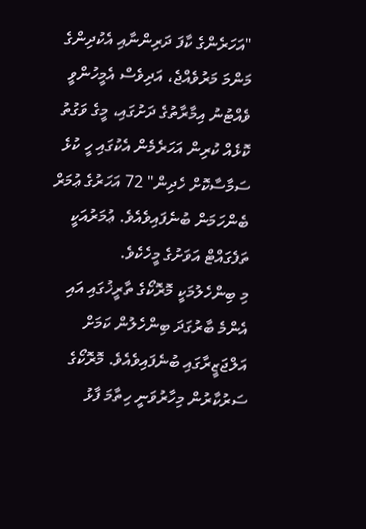"އަހަރެންގެ ކާފަ ދަރިންނާއި އެކުދިންގެ މަންމަ މަރުވެއްޖެ، އަދިވެސް އެމީހުންވީ ވެއްޓުނު އިމާރާތުގެ ދަށުގައި، މީގެ ވަގުތު ކޮޅެއް ކުރިން އަހަރެމެން އެކުގައި ހީ ކުޅެ ސަމާސާކޮށް ހެދިން" 72 އަހަރުގެ ޢުމަރް ބެންހަމަން ބުނެފައިވެއެވެ. ޢުމަރުއަކީ ތަފެގައްޓް އަވަށުގެ މީހެކެވެ.
މި ބިންހެލުމަކީ މޮރޮކޯގެ ތާރީޚުގައި އައި އެންމެ ބާރުގަދަ ބިންހެލުން ކަމަށް އަލްޖަޒީރާގައި ބުނެފައިވެއެވެ. މޮރޮކޯގެ ސަރުކާރުން މިހާރުވަނީ ހިތާމަ ފާޅު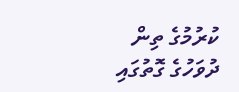ކުރުމުގެ ތިން ދުވަހުގެ ގޮތުގައި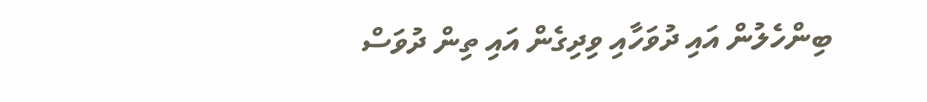ބިންހެލުން އައި ދުވަހާއި ވިދިގެން އައި ތިން ދުވަސް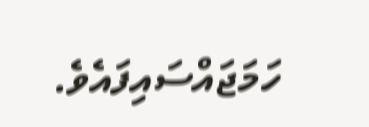ހަމަޖައްސައިފައެވެ.